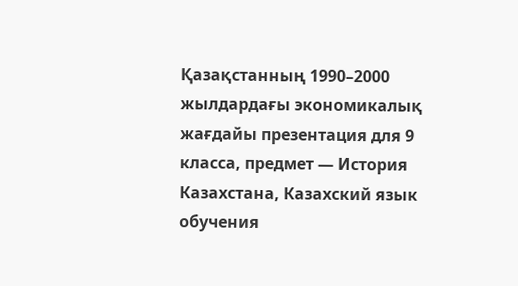Қазақстанның 1990–2000 жылдардағы экономикалық жағдайы презентация для 9 класса, предмет — История Казахстана, Казахский язык обучения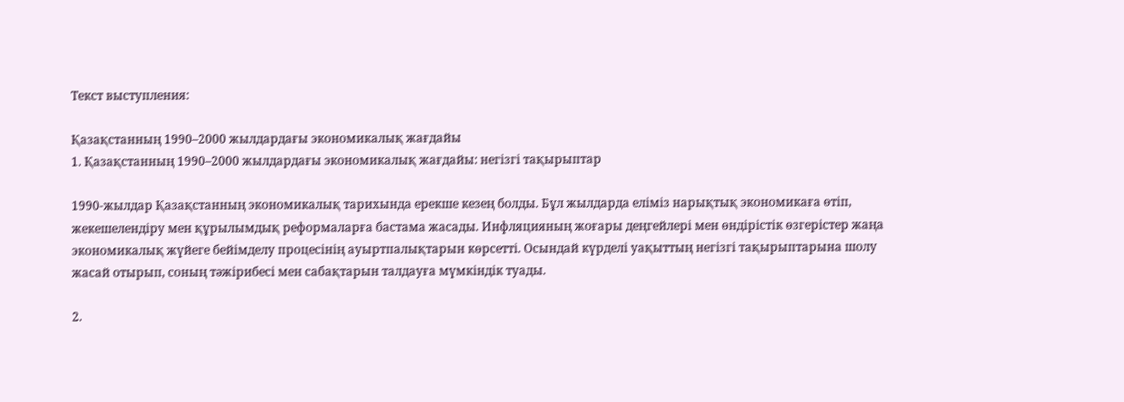Текст выступления:

Қазақстанның 1990–2000 жылдардағы экономикалық жағдайы
1. Қазақстанның 1990–2000 жылдардағы экономикалық жағдайы: негізгі тақырыптар

1990-жылдар Қазақстанның экономикалық тарихында ерекше кезең болды. Бұл жылдарда еліміз нарықтық экономикаға өтіп, жекешелендіру мен құрылымдық реформаларға бастама жасады. Инфляцияның жоғары деңгейлері мен өндірістік өзгерістер жаңа экономикалық жүйеге бейімделу процесінің ауыртпалықтарын көрсетті. Осындай күрделі уақыттың негізгі тақырыптарына шолу жасай отырып, соның тәжірибесі мен сабақтарын талдауға мүмкіндік туады.

2.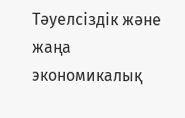Тәуелсіздік және жаңа экономикалық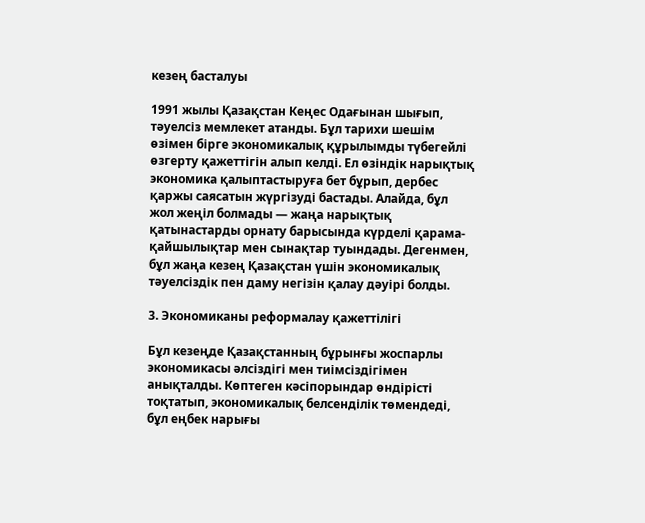кезең басталуы

1991 жылы Қазақстан Кеңес Одағынан шығып, тәуелсіз мемлекет атанды. Бұл тарихи шешім өзімен бірге экономикалық құрылымды түбегейлі өзгерту қажеттігін алып келді. Ел өзіндік нарықтық экономика қалыптастыруға бет бұрып, дербес қаржы саясатын жүргізуді бастады. Алайда, бұл жол жеңіл болмады — жаңа нарықтық қатынастарды орнату барысында күрделі қарама-қайшылықтар мен сынақтар туындады. Дегенмен, бұл жаңа кезең Қазақстан үшін экономикалық тәуелсіздік пен даму негізін қалау дәуірі болды.

3. Экономиканы реформалау қажеттілігі

Бұл кезеңде Қазақстанның бұрынғы жоспарлы экономикасы әлсіздігі мен тиімсіздігімен анықталды. Көптеген кәсіпорындар өндірісті тоқтатып, экономикалық белсенділік төмендеді, бұл еңбек нарығы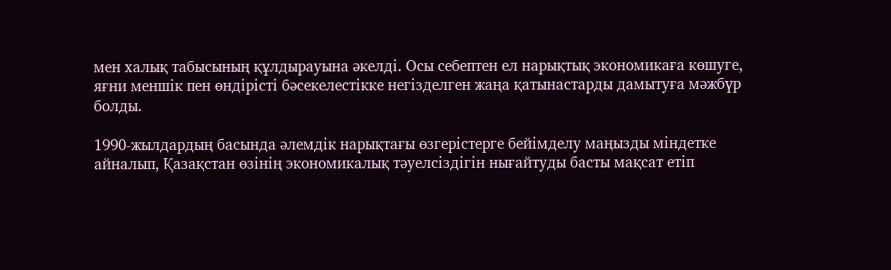мен халық табысының құлдырауына әкелді. Осы себептен ел нарықтық экономикаға көшуге, яғни меншік пен өндірісті бәсекелестікке негізделген жаңа қатынастарды дамытуға мәжбүр болды.

1990-жылдардың басында әлемдік нарықтағы өзгерістерге бейімделу маңызды міндетке айналып, Қазақстан өзінің экономикалық тәуелсіздігін нығайтуды басты мақсат етіп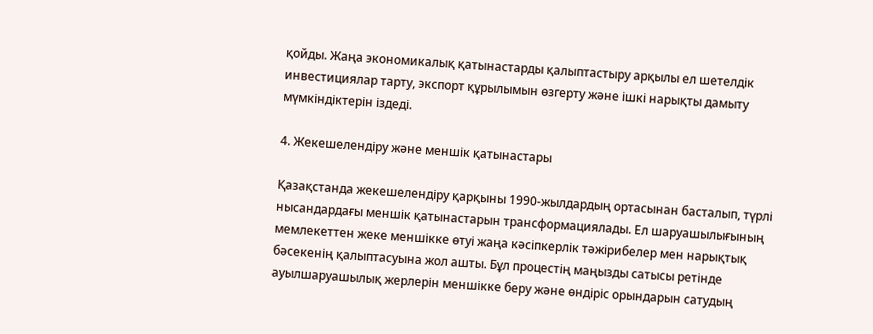қойды. Жаңа экономикалық қатынастарды қалыптастыру арқылы ел шетелдік инвестициялар тарту, экспорт құрылымын өзгерту және ішкі нарықты дамыту мүмкіндіктерін іздеді.

4. Жекешелендіру және меншік қатынастары

Қазақстанда жекешелендіру қарқыны 1990-жылдардың ортасынан басталып, түрлі нысандардағы меншік қатынастарын трансформациялады. Ел шаруашылығының мемлекеттен жеке меншікке өтуі жаңа кәсіпкерлік тәжірибелер мен нарықтық бәсекенің қалыптасуына жол ашты. Бұл процестің маңызды сатысы ретінде ауылшаруашылық жерлерін меншікке беру және өндіріс орындарын сатудың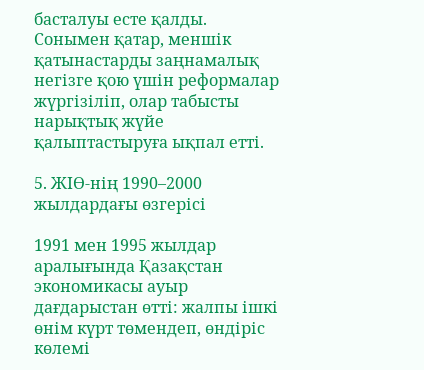басталуы есте қалды. Сонымен қатар, меншік қатынастарды заңнамалық негізге қою үшін реформалар жүргізіліп, олар табысты нарықтық жүйе қалыптастыруға ықпал етті.

5. ЖІӨ-нің 1990–2000 жылдардағы өзгерісі

1991 мен 1995 жылдар аралығында Қазақстан экономикасы ауыр дағдарыстан өтті: жалпы ішкі өнім күрт төмендеп, өндіріс көлемі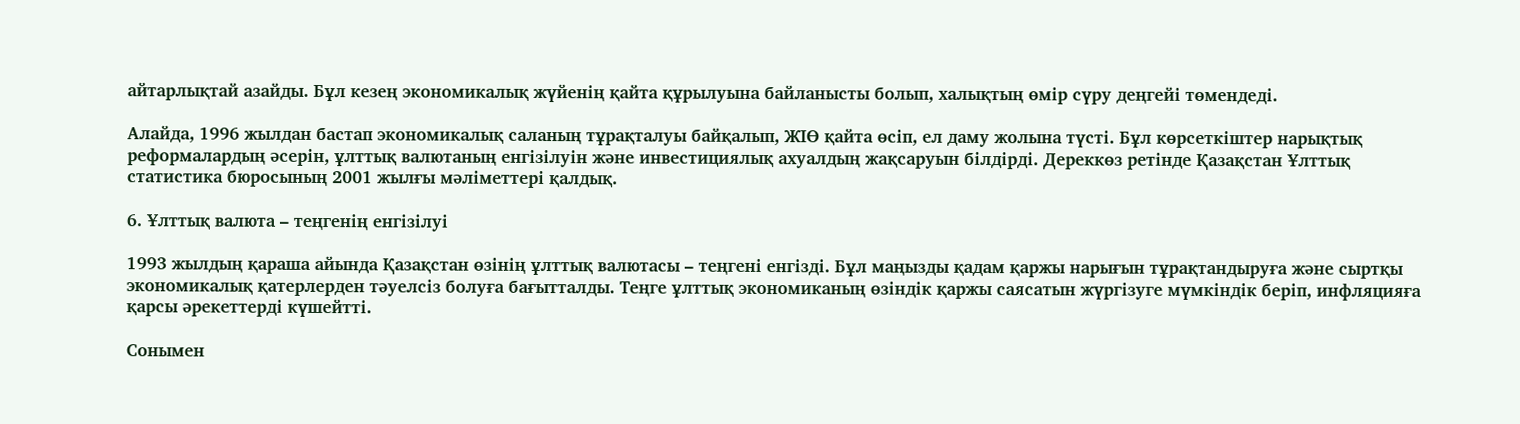айтарлықтай азайды. Бұл кезең экономикалық жүйенің қайта құрылуына байланысты болып, халықтың өмір сүру деңгейі төмендеді.

Алайда, 1996 жылдан бастап экономикалық саланың тұрақталуы байқалып, ЖІӨ қайта өсіп, ел даму жолына түсті. Бұл көрсеткіштер нарықтық реформалардың әсерін, ұлттық валютаның енгізілуін және инвестициялық ахуалдың жақсаруын білдірді. Дереккөз ретінде Қазақстан Ұлттық статистика бюросының 2001 жылғы мәліметтері қалдық.

6. Ұлттық валюта – теңгенің енгізілуі

1993 жылдың қараша айында Қазақстан өзінің ұлттық валютасы – теңгені енгізді. Бұл маңызды қадам қаржы нарығын тұрақтандыруға және сыртқы экономикалық қатерлерден тәуелсіз болуға бағытталды. Теңге ұлттық экономиканың өзіндік қаржы саясатын жүргізуге мүмкіндік беріп, инфляцияға қарсы әрекеттерді күшейтті.

Сонымен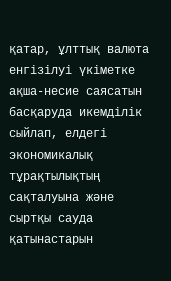қатар, ұлттық валюта енгізілуі үкіметке ақша-несие саясатын басқаруда икемділік сыйлап, елдегі экономикалық тұрақтылықтың сақталуына және сыртқы сауда қатынастарын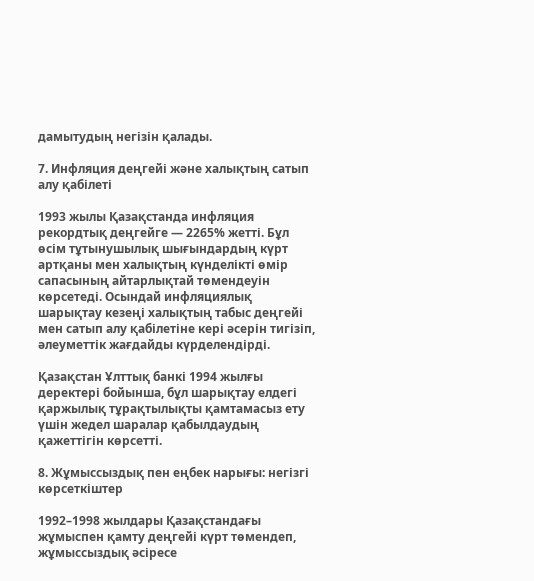дамытудың негізін қалады.

7. Инфляция деңгейі және халықтың сатып алу қабілеті

1993 жылы Қазақстанда инфляция рекордтық деңгейге — 2265% жетті. Бұл өсім тұтынушылық шығындардың күрт артқаны мен халықтың күнделікті өмір сапасының айтарлықтай төмендеуін көрсетеді. Осындай инфляциялық шарықтау кезеңі халықтың табыс деңгейі мен сатып алу қабілетіне кері әсерін тигізіп, әлеуметтік жағдайды күрделендірді.

Қазақстан Ұлттық банкі 1994 жылғы деректері бойынша, бұл шарықтау елдегі қаржылық тұрақтылықты қамтамасыз ету үшін жедел шаралар қабылдаудың қажеттігін көрсетті.

8. Жұмыссыздық пен еңбек нарығы: негізгі көрсеткіштер

1992–1998 жылдары Қазақстандағы жұмыспен қамту деңгейі күрт төмендеп, жұмыссыздық әсіресе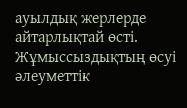ауылдық жерлерде айтарлықтай өсті. Жұмыссыздықтың өсуі әлеуметтік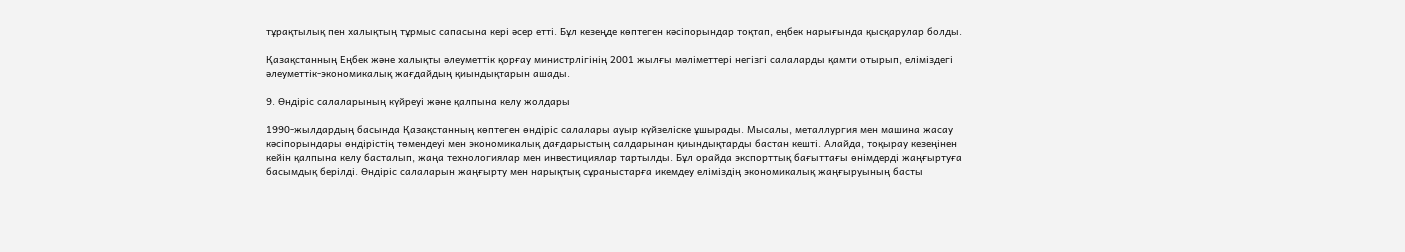тұрақтылық пен халықтың тұрмыс сапасына кері әсер етті. Бұл кезеңде көптеген кәсіпорындар тоқтап, еңбек нарығында қысқарулар болды.

Қазақстанның Еңбек және халықты әлеуметтік қорғау министрлігінің 2001 жылғы мәліметтері негізгі салаларды қамти отырып, еліміздегі әлеуметтік-экономикалық жағдайдың қиындықтарын ашады.

9. Өндіріс салаларының күйреуі және қалпына келу жолдары

1990-жылдардың басында Қазақстанның көптеген өндіріс салалары ауыр күйзеліске ұшырады. Мысалы, металлургия мен машина жасау кәсіпорындары өндірістің төмендеуі мен экономикалық дағдарыстың салдарынан қиындықтарды бастан кешті. Алайда, тоқырау кезеңінен кейін қалпына келу басталып, жаңа технологиялар мен инвестициялар тартылды. Бұл орайда экспорттық бағыттағы өнімдерді жаңғыртуға басымдық берілді. Өндіріс салаларын жаңғырту мен нарықтық сұраныстарға икемдеу еліміздің экономикалық жаңғыруының басты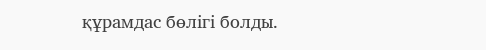құрамдас бөлігі болды.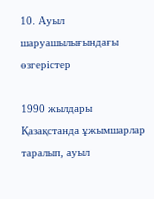10. Ауыл шаруашылығындағы өзгерістер

1990 жылдары Қазақстанда ұжымшарлар таралып, ауыл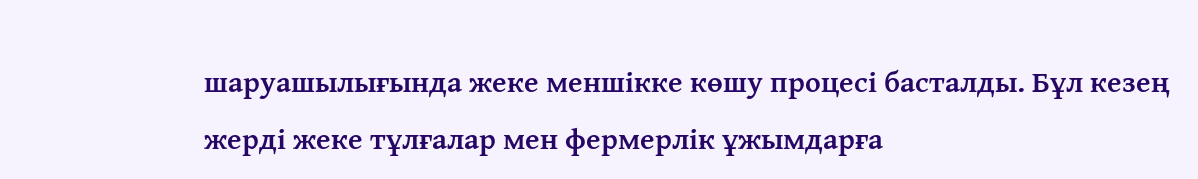шаруашылығында жеке меншікке көшу процесі басталды. Бұл кезең жерді жеке тұлғалар мен фермерлік ұжымдарға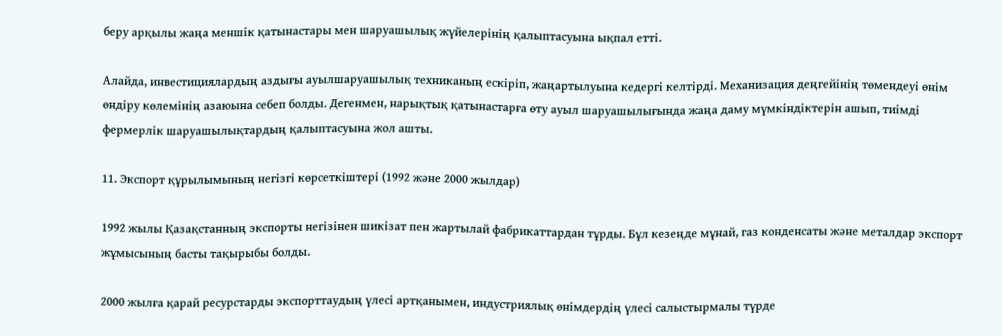беру арқылы жаңа меншік қатынастары мен шаруашылық жүйелерінің қалыптасуына ықпал етті.

Алайда, инвестициялардың аздығы ауылшаруашылық техниканың ескіріп, жаңартылуына кедергі келтірді. Механизация деңгейінің төмендеуі өнім өндіру көлемінің азаюына себеп болды. Дегенмен, нарықтық қатынастарға өту ауыл шаруашылығында жаңа даму мүмкіндіктерін ашып, тиімді фермерлік шаруашылықтардың қалыптасуына жол ашты.

11. Экспорт құрылымының негізгі көрсеткіштері (1992 және 2000 жылдар)

1992 жылы Қазақстанның экспорты негізінен шикізат пен жартылай фабрикаттардан тұрды. Бұл кезеңде мұнай, газ конденсаты және металдар экспорт жұмысының басты тақырыбы болды.

2000 жылға қарай ресурстарды экспорттаудың үлесі артқанымен, индустриялық өнімдердің үлесі салыстырмалы түрде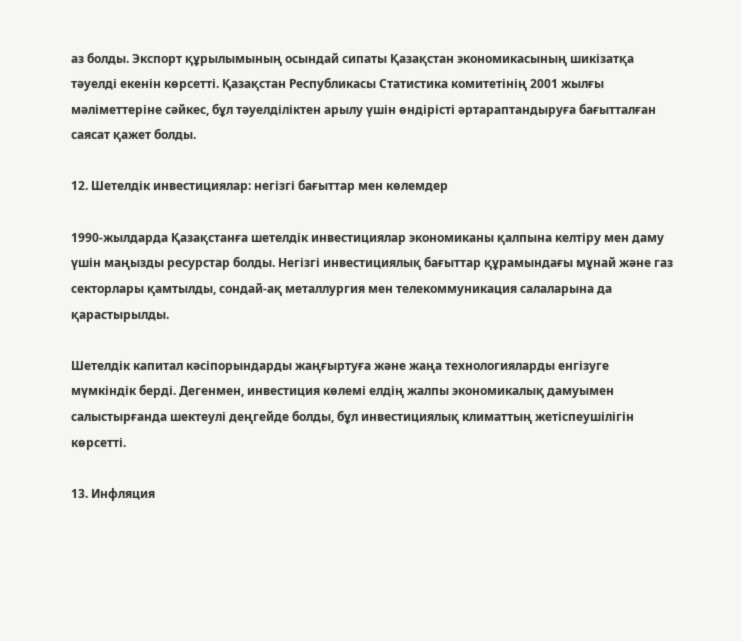аз болды. Экспорт құрылымының осындай сипаты Қазақстан экономикасының шикізатқа тәуелді екенін көрсетті. Қазақстан Республикасы Статистика комитетінің 2001 жылғы мәліметтеріне сәйкес, бұл тәуелділіктен арылу үшін өндірісті әртараптандыруға бағытталған саясат қажет болды.

12. Шетелдік инвестициялар: негізгі бағыттар мен көлемдер

1990-жылдарда Қазақстанға шетелдік инвестициялар экономиканы қалпына келтіру мен даму үшін маңызды ресурстар болды. Негізгі инвестициялық бағыттар құрамындағы мұнай және газ секторлары қамтылды, сондай-ақ металлургия мен телекоммуникация салаларына да қарастырылды.

Шетелдік капитал кәсіпорындарды жаңғыртуға және жаңа технологияларды енгізуге мүмкіндік берді. Дегенмен, инвестиция көлемі елдің жалпы экономикалық дамуымен салыстырғанда шектеулі деңгейде болды, бұл инвестициялық климаттың жетіспеушілігін көрсетті.

13. Инфляция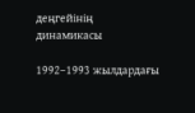деңгейінің динамикасы

1992–1993 жылдардағы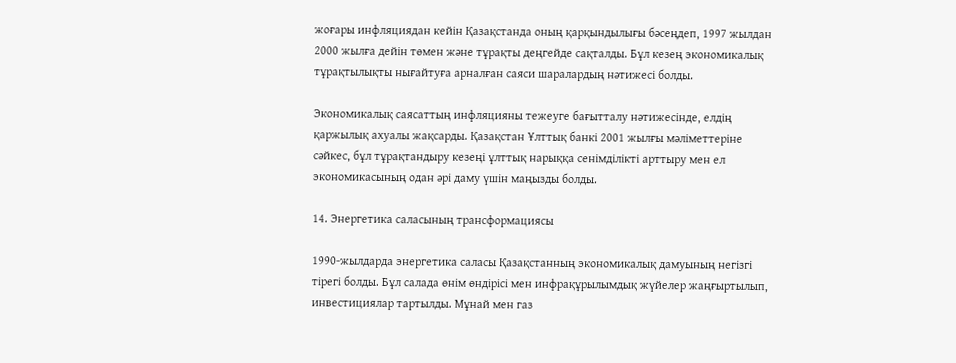жоғары инфляциядан кейін Қазақстанда оның қарқындылығы бәсеңдеп, 1997 жылдан 2000 жылға дейін төмен және тұрақты деңгейде сақталды. Бұл кезең экономикалық тұрақтылықты нығайтуға арналған саяси шаралардың нәтижесі болды.

Экономикалық саясаттың инфляцияны тежеуге бағытталу нәтижесінде, елдің қаржылық ахуалы жақсарды. Қазақстан Ұлттық банкі 2001 жылғы мәліметтеріне сәйкес, бұл тұрақтандыру кезеңі ұлттық нарыққа сенімділікті арттыру мен ел экономикасының одан әрі даму үшін маңызды болды.

14. Энергетика саласының трансформациясы

1990-жылдарда энергетика саласы Қазақстанның экономикалық дамуының негізгі тірегі болды. Бұл салада өнім өндірісі мен инфрақұрылымдық жүйелер жаңғыртылып, инвестициялар тартылды. Мұнай мен газ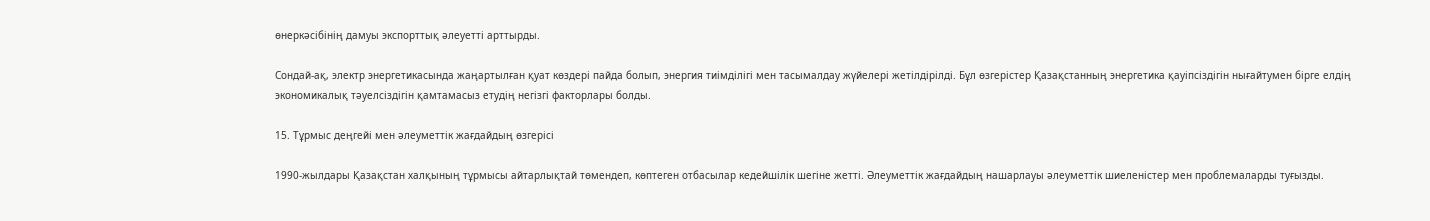өнеркәсібінің дамуы экспорттық әлеуетті арттырды.

Сондай-ақ, электр энергетикасында жаңартылған қуат көздері пайда болып, энергия тиімділігі мен тасымалдау жүйелері жетілдірілді. Бұл өзгерістер Қазақстанның энергетика қауіпсіздігін нығайтумен бірге елдің экономикалық тәуелсіздігін қамтамасыз етудің негізгі факторлары болды.

15. Тұрмыс деңгейі мен әлеуметтік жағдайдың өзгерісі

1990-жылдары Қазақстан халқының тұрмысы айтарлықтай төмендеп, көптеген отбасылар кедейшілік шегіне жетті. Әлеуметтік жағдайдың нашарлауы әлеуметтік шиеленістер мен проблемаларды туғызды.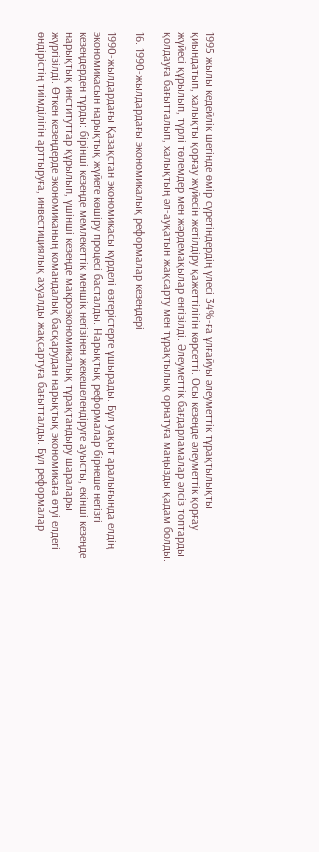1995 жылы кедейлік шегінде өмір сүретіндердің үлесі 34%-ға ұлғайуы әлеуметтік тұрақтылықты қиындатып, халықты қорғау жүйесін жетілдіру қажеттілігін көрсетті. Осы кезеңде әлеуметтік қорғау жүйесі құрылып, түрлі төлемдер мен жәрдемақылар енгізілді. Әлеуметтік бағдарламалар әлсіз топтарды қолдауға бағытталып, халықтың әл-ауқатын жақсарту мен тұрақтылық орнатуға маңызды қадам болды.

16. 1990-жылдардағы экономикалық реформалар кезеңдері

1990-жылдардағы Қазақстан экономикасы күрделі өзгерістерге ұшырады. Бұл уақыт аралығында елдің экономикасын нарықтық жүйеге көшіру процесі басталды. Нарықтық реформалар бірнеше негізгі кезеңдерден тұрды: бірінші кезеңде мемлекеттік меншік негізінен жекешелендіруге ауысты, екінші кезеңде нарықтық институттар құрылып, үшінші кезеңде макроэкономикалық тұрақтандыру шаралары жүргізілді. Өткен кезеңдерде экономиканың командалық басқарудан нарықтық экономикаға өтуі елдегі өндірістің тиімділігін арттыруға, инвестициялық ахуалды жақсартуға бағытталды. Бұл реформалар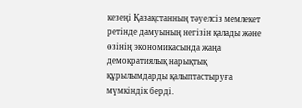кезеңі Қазақстанның тәуелсіз мемлекет ретінде дамуының негізін қалады және өзінің экономикасында жаңа демократиялық нарықтық құрылымдарды қалыптастыруға мүмкіндік берді.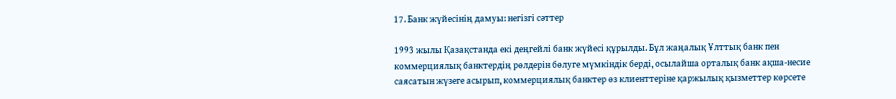17. Банк жүйесінің дамуы: негізгі сәттер

1993 жылы Қазақстанда екі деңгейлі банк жүйесі құрылды. Бұл жаңалық Ұлттық банк пен коммерциялық банктердің рөлдерін бөлуге мүмкіндік берді, осылайша орталық банк ақша-несие саясатын жүзеге асырып, коммерциялық банктер өз клиенттеріне қаржылық қызметтер көрсете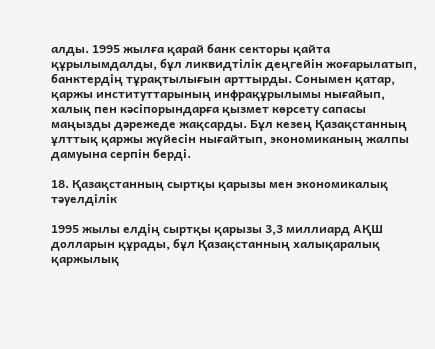алды. 1995 жылға қарай банк секторы қайта құрылымдалды, бұл ликвидтілік деңгейін жоғарылатып, банктердің тұрақтылығын арттырды. Сонымен қатар, қаржы институттарының инфрақұрылымы нығайып, халық пен кәсіпорындарға қызмет көрсету сапасы маңызды дәрежеде жақсарды. Бұл кезең Қазақстанның ұлттық қаржы жүйесін нығайтып, экономиканың жалпы дамуына серпін берді.

18. Қазақстанның сыртқы қарызы мен экономикалық тәуелділік

1995 жылы елдің сыртқы қарызы 3,3 миллиард АҚШ долларын құрады, бұл Қазақстанның халықаралық қаржылық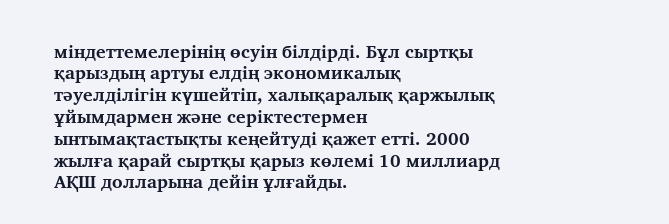міндеттемелерінің өсуін білдірді. Бұл сыртқы қарыздың артуы елдің экономикалық тәуелділігін күшейтіп, халықаралық қаржылық ұйымдармен және серіктестермен ынтымақтастықты кеңейтуді қажет етті. 2000 жылға қарай сыртқы қарыз көлемі 10 миллиард АҚШ долларына дейін ұлғайды.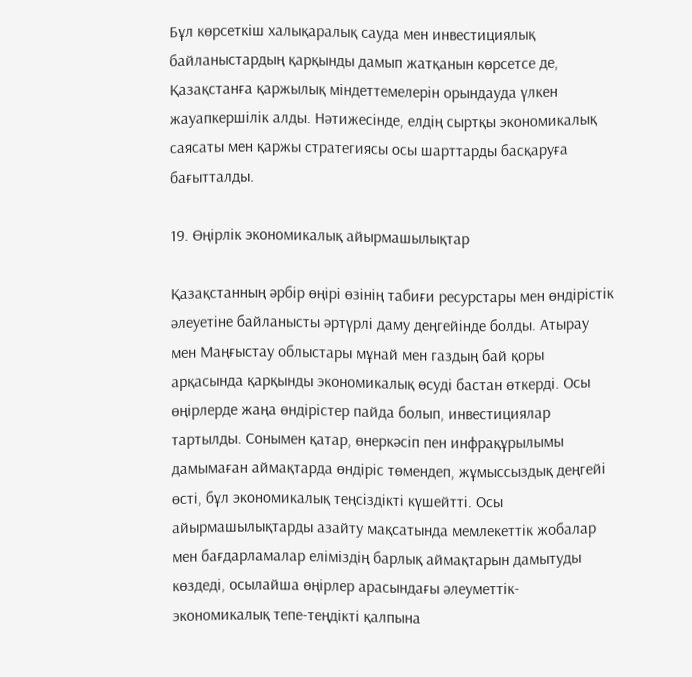Бұл көрсеткіш халықаралық сауда мен инвестициялық байланыстардың қарқынды дамып жатқанын көрсетсе де, Қазақстанға қаржылық міндеттемелерін орындауда үлкен жауапкершілік алды. Нәтижесінде, елдің сыртқы экономикалық саясаты мен қаржы стратегиясы осы шарттарды басқаруға бағытталды.

19. Өңірлік экономикалық айырмашылықтар

Қазақстанның әрбір өңірі өзінің табиғи ресурстары мен өндірістік әлеуетіне байланысты әртүрлі даму деңгейінде болды. Атырау мен Маңғыстау облыстары мұнай мен газдың бай қоры арқасында қарқынды экономикалық өсуді бастан өткерді. Осы өңірлерде жаңа өндірістер пайда болып, инвестициялар тартылды. Сонымен қатар, өнеркәсіп пен инфрақұрылымы дамымаған аймақтарда өндіріс төмендеп, жұмыссыздық деңгейі өсті, бұл экономикалық теңсіздікті күшейтті. Осы айырмашылықтарды азайту мақсатында мемлекеттік жобалар мен бағдарламалар еліміздің барлық аймақтарын дамытуды көздеді, осылайша өңірлер арасындағы әлеуметтік-экономикалық тепе-теңдікті қалпына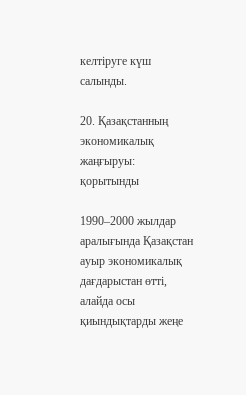келтіруге күш салынды.

20. Қазақстанның экономикалық жаңғыруы: қорытынды

1990–2000 жылдар аралығында Қазақстан ауыр экономикалық дағдарыстан өтті, алайда осы қиындықтарды жеңе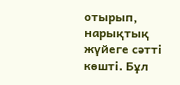отырып, нарықтық жүйеге сәтті көшті. Бұл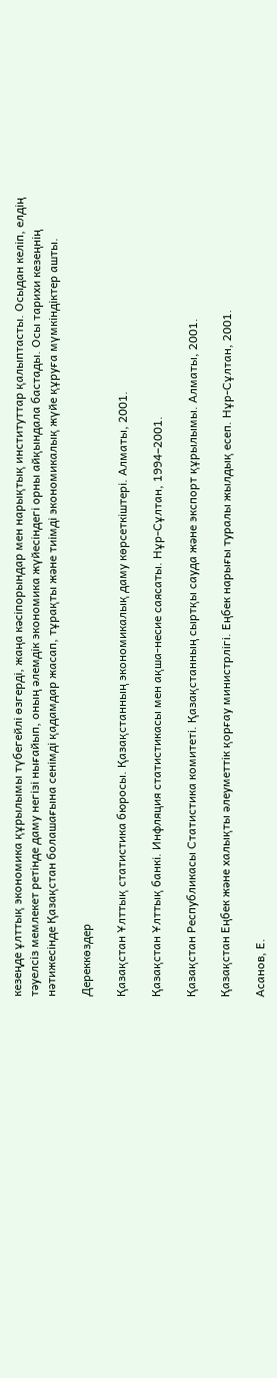кезеңде ұлттық экономика құрылымы түбегейлі өзгерді, жаңа кәсіпорындар мен нарықтық институттар қалыптасты. Осыдан келіп, елдің тәуелсіз мемлекет ретінде даму негізі нығайып, оның әлемдік экономика жүйесіндегі орны айқындала бастады. Осы тарихи кезеңнің нәтижесінде Қазақстан болашағына сенімді қадамдар жасап, тұрақты және тиімді экономикалық жүйе құруға мүмкіндіктер ашты.

Дереккөздер

Қазақстан Ұлттық статистика бюросы. Қазақстанның экономикалық даму көрсеткіштері. Алматы, 2001.

Қазақстан Ұлттық банкі. Инфляция статистикасы мен ақша-несие саясаты. Нұр-Сұлтан, 1994–2001.

Қазақстан Республикасы Статистика комитеті. Қазақстанның сыртқы сауда және экспорт құрылымы. Алматы, 2001.

Қазақстан Еңбек және халықты әлеуметтік қорғау министрлігі. Еңбек нарығы туралы жылдық есеп. Нұр-Сұлтан, 2001.

Асанов, Е.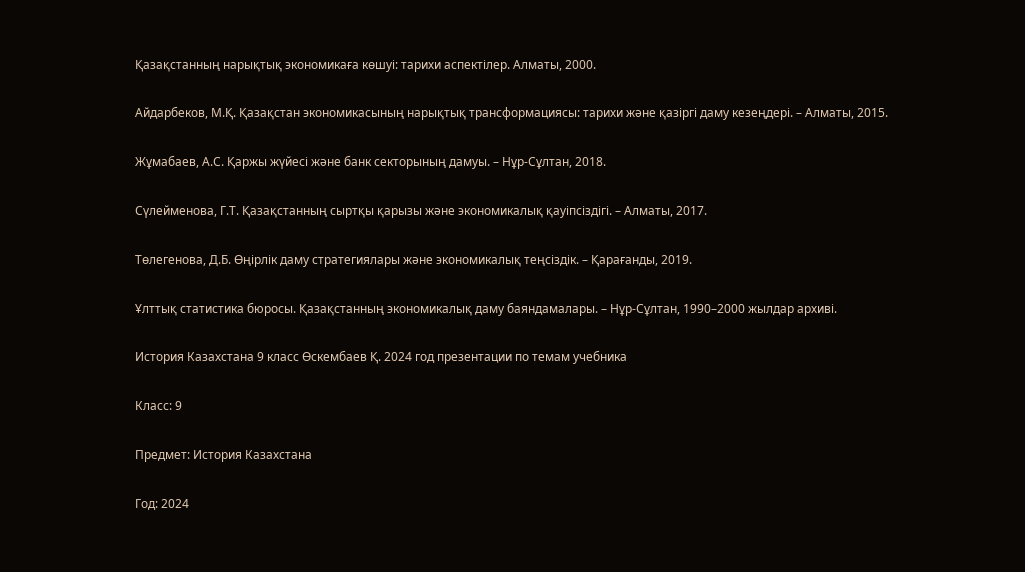Қазақстанның нарықтық экономикаға көшуі: тарихи аспектілер. Алматы, 2000.

Айдарбеков, М.Қ. Қазақстан экономикасының нарықтық трансформациясы: тарихи және қазіргі даму кезеңдері. – Алматы, 2015.

Жұмабаев, А.С. Қаржы жүйесі және банк секторының дамуы. – Нұр-Сұлтан, 2018.

Сүлейменова, Г.Т. Қазақстанның сыртқы қарызы және экономикалық қауіпсіздігі. – Алматы, 2017.

Төлегенова, Д.Б. Өңірлік даму стратегиялары және экономикалық теңсіздік. – Қарағанды, 2019.

Ұлттық статистика бюросы. Қазақстанның экономикалық даму баяндамалары. – Нұр-Сұлтан, 1990–2000 жылдар архиві.

История Казахстана 9 класс Өскембаев Қ. 2024 год презентации по темам учебника

Класс: 9

Предмет: История Казахстана

Год: 2024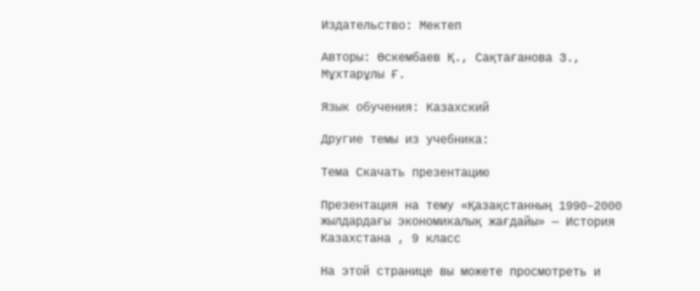Издательство: Мектеп

Авторы: Өскембаев Қ., Сақтағанова З., Мұхтарұлы Ғ.

Язык обучения: Казахский

Другие темы из учебника:

Тема Скачать презентацию

Презентация на тему «Қазақстанның 1990–2000 жылдардағы экономикалық жағдайы» — История Казахстана , 9 класс

На этой странице вы можете просмотреть и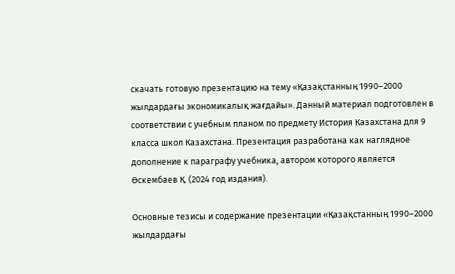скачать готовую презентацию на тему «Қазақстанның 1990–2000 жылдардағы экономикалық жағдайы». Данный материал подготовлен в соответствии с учебным планом по предмету История Казахстана для 9 класса школ Казахстана. Презентация разработана как наглядное дополнение к параграфу учебника, автором которого является Өскембаев Қ. (2024 год издания).

Основные тезисы и содержание презентации «Қазақстанның 1990–2000 жылдардағы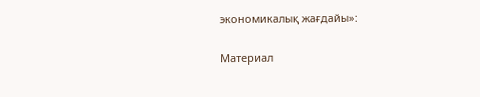экономикалық жағдайы»:

Материал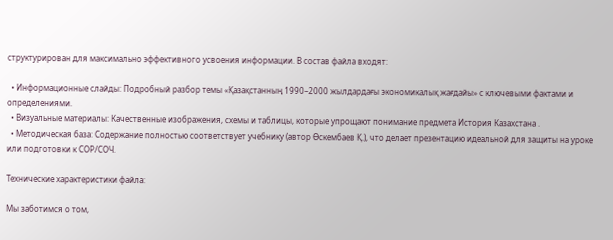структурирован для максимально эффективного усвоения информации. В состав файла входят:

  • Информационные слайды: Подробный разбор темы «Қазақстанның 1990–2000 жылдардағы экономикалық жағдайы» с ключевыми фактами и определениями.
  • Визуальные материалы: Качественные изображения, схемы и таблицы, которые упрощают понимание предмета История Казахстана .
  • Методическая база: Содержание полностью соответствует учебнику (автор Өскембаев Қ.), что делает презентацию идеальной для защиты на уроке или подготовки к СОР/СОЧ.

Технические характеристики файла:

Мы заботимся о том,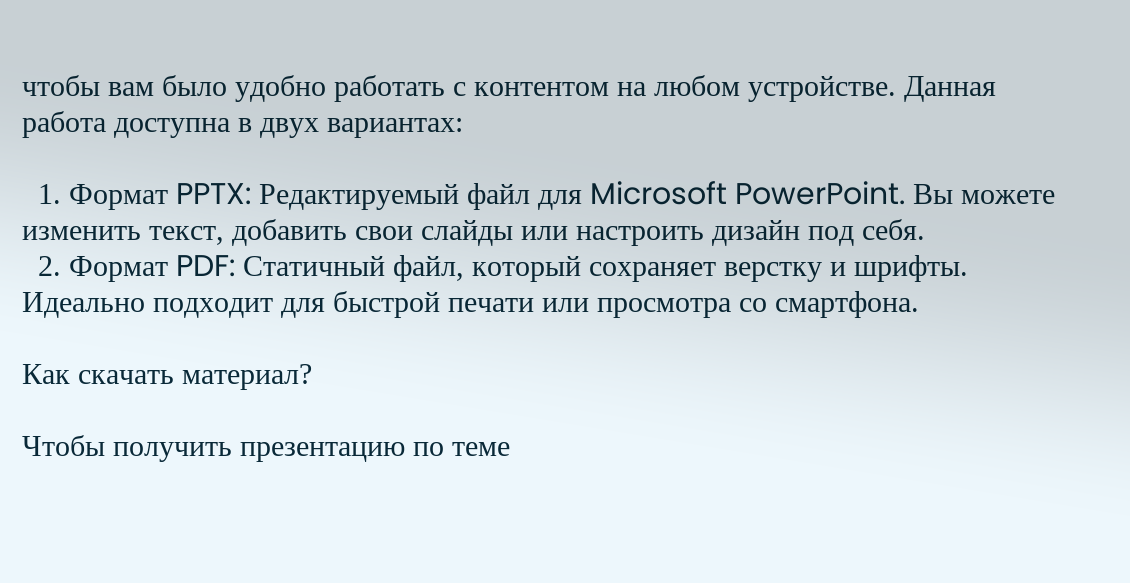чтобы вам было удобно работать с контентом на любом устройстве. Данная работа доступна в двух вариантах:

  1. Формат PPTX: Редактируемый файл для Microsoft PowerPoint. Вы можете изменить текст, добавить свои слайды или настроить дизайн под себя.
  2. Формат PDF: Статичный файл, который сохраняет верстку и шрифты. Идеально подходит для быстрой печати или просмотра со смартфона.

Как скачать материал?

Чтобы получить презентацию по теме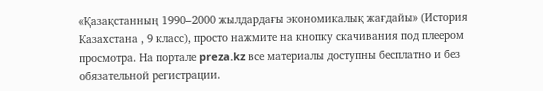«Қазақстанның 1990–2000 жылдардағы экономикалық жағдайы» (История Казахстана , 9 класс), просто нажмите на кнопку скачивания под плеером просмотра. На портале preza.kz все материалы доступны бесплатно и без обязательной регистрации.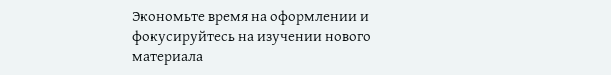Экономьте время на оформлении и фокусируйтесь на изучении нового материала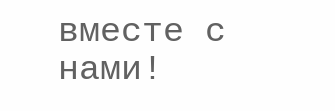вместе с нами!